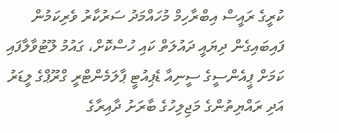ކުރީގެ ރައީސް އިބްރާހިމް މުހައްމަދު ސަރުކާރު ވެރިކަމުން ފައިބައިގެން ދިޔައީ ދައުލަތް ކައި ހުސްކޮށް، ގައުމު ލޫޓުވާލާފައި ކަމަށް ޕީއެންސީގެ ސީނިއާ ޑެޕިއުޓީ ޕާލަމެންޓްރީ ގްރޫޕްގެ ލީޑަރު އަދި ރައްޔިތުންގެ މަޖިލިހުގެ ބާރަށު ދާއިރާގެ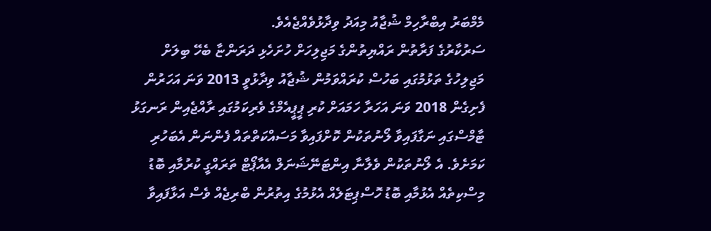މެމްބަރު އިބްރާހިމް ޝުޖާއު މިއަދު ވިދާޅުވެއްޖެއެވެ.
ސަރުކާރުގެ ފަރާތުން ރައްޔިތުންގެ މަޖިލިހަށް ހުށަހެޅި ދަރަންޏާ ބެހޭ ބިލަށް މަޖިލިހުގެ ތަޅުމުގައި ބަހުސް ކުރައްވަމުން ޝުޖާއު ވިދާޅުވީ 2013 ވަނަ އަހަރުން ފެށިގެން 2018 ވަނަ އަހަރާ ހަމައަށް ކުރި ޕީޕީއެމްގެ ވެރިކަމުގައި ރާއްޖެއިން ރަނގަޅު ޓާމްސްގައި ނަގާފައިވާ ލޯނުތަކުން ކޮށްފައިވާ މަސައްކަތްތައް ފެންނަން އެބަހުރި ކަމަށެވެ. އެ ލޯނުތަކުން ވެލާނާ އިންޓަނޭޝަނަލް އެއާޕޯޓް ތަރައްގީ ކުރުމާއި ބޮޑު މިސްކިތެއް އެޅުމާއި ބޮޑު ހޮސްޕިޓަލެއް އެޅުމުގެ އިތުރުން ބްރިޖެއް ވެސް އަޅާފައިވާ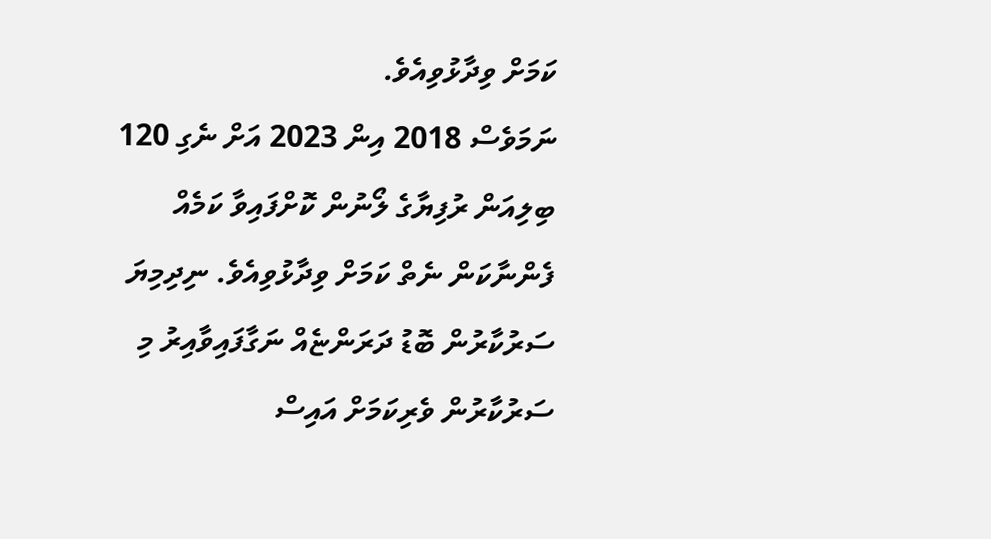ކަމަށް ވިދާޅުވިއެވެ.
ނަމަވެސް 2018 އިން 2023 އަށް ނެގި 120 ބިލިއަން ރުފިޔާގެ ލޯނުން ކޮށްފައިވާ ކަމެއް ފެންނާކަން ނެތް ކަމަށް ވިދާޅުވިއެވެ. ނިދިމިޔަ ސަރުކާރުން ބޮޑު ދަރަންޏެއް ނަގާފައިވާއިރު މި ސަރުކާރުން ވެރިކަމަށް އައިސް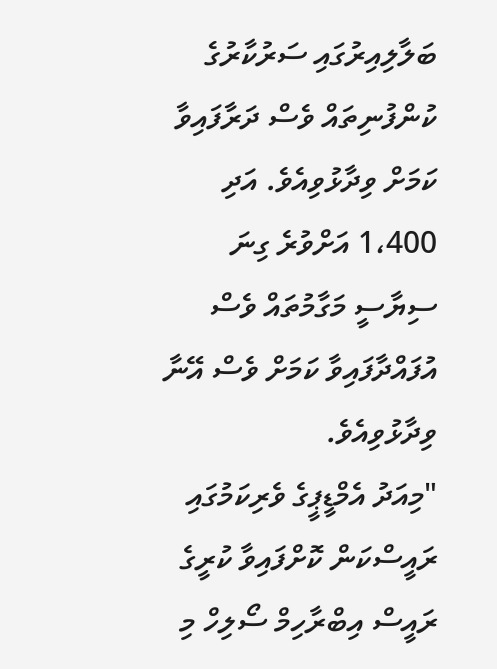ބަލާލިއިރުގައި ސަރުކާރުގެ ކުންފުނިތައް ވެސް ދަރާފައިވާ ކަމަށް ވިދާޅުވިއެވެ. އަދި 1،400 އަށްވުރެ ގިނަ ސިޔާސީ މަގާމުތައް ވެސް އުފައްދާފައިވާ ކަމަށް ވެސް އޭނާ ވިދާޅުވިއެވެ.
"މިއަދު އެމްޑީޕީގެ ވެރިކަމުގައި ރައީސްކަން ކޮށްފައިވާ ކުރީގެ ރައީސް އިބްރާހިމް ސޯލިހް މި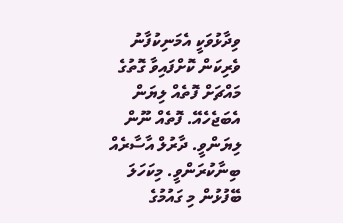ވިދާޅުވަކީ އެމަނިކުފާނު ވެރިކަން ކޮށްފައިވާ ގޮތުގެ މައްޗަށް ފޮތެއް ލިޔަން އެބަޖެހެއޭ. ފޮތެއް ނޫން ލިޔަންވީ. ދާރުލް އާސާރެއް ބިނާކުރަންވީ. މިކަހަލަ ބޭފުޅުން މި ގައުމުގެ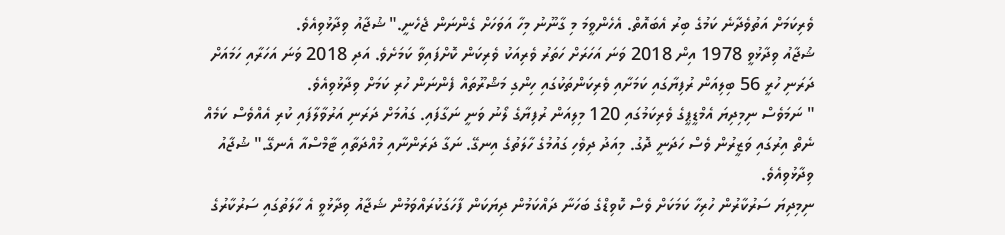ވެރިކަމަށް އަތުވެދާނެ ކަމުގެ ބިރު އެބައޮތް. އެހެންވީމަ މި ގާނޫނު މިހާ އަވަހަށް ގެންނަން ޖެހެނީ." ޝުޖާއު ވިދާޅުވިއެވެ.
ޝުޖާއު ވިދާޅުވީ 1978 އިން 2018 ވަނަ އަހަރަށް ހަތަރު ވެރިއަކު ވެރިކަން ކޮށްފައިވާ ކަމަށެވެ. އަދި 2018 ވަނަ އަހަރާއި ހަމައަށް ދަރަނި ހުރީ 56 ބިލިއަން ރުފިޔާގައި ކަމަށާއި ވެރިކަންތަކުގައި ހިންގި މަޝްރޫތައް ފެންނަން ހުރި ކަމަށް ވިދާޅުވިއެވެ.
" ނަމަވެސް ނިމިދިޔަ އެމްޑީޕީގެ ވެރިކަމުގައި 120 މިލިއަން ރުފިޔާގެ ލޯނު ވަނީ ނަގާފައި. ގައުމަށް ދަރަނި އަރުވާލާފައި ކުރި އެއްވެސް ކަމެއް ނެތް އިރުގައި ވަޒީރުން ވެސް ހަދަނީ ދޮގު. މިއަދު ދިވެހި ގައުމުގެ ހާލަތުގެ އިނގޭ. ނަގާ ދަރަންނާއި މުއްދަތާއި ޓާމްސްއާ އެނގޭ." ޝުޖާއު ވިދާޅުވިއެވެ.
ނިމިދިޔަ ސަރުކާރުން ހުރިހާ ކަމަކަށް ވެސް ކޮވިޑްގެ ބަހަނާ ދައްކަމުން ދިޔަކަން ފާހަގަކުރައްވަމުން ޝަޖާއު ވިދާޅުވީ އެ ހާލަތުގައި ސަރުކާރުގެ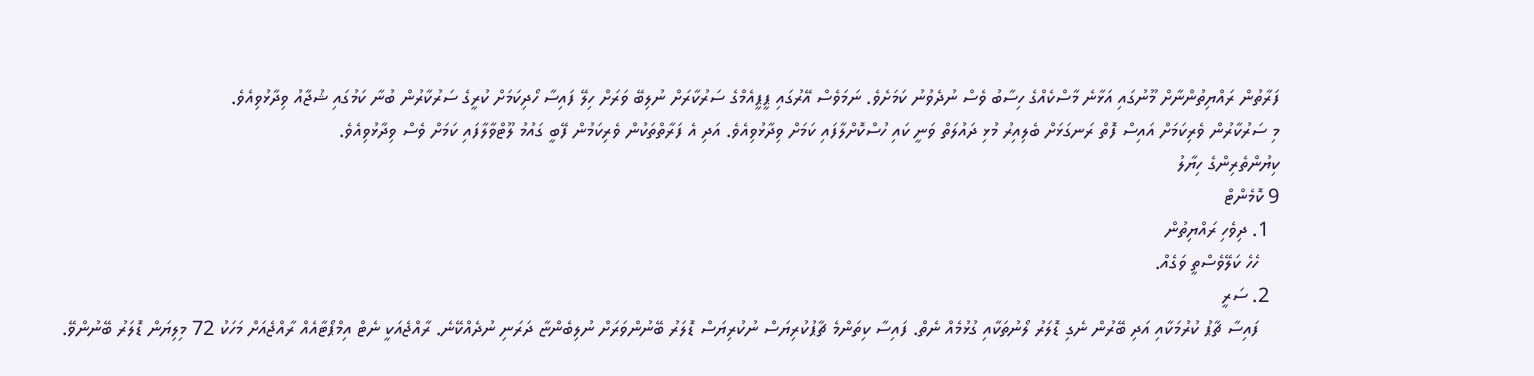ފަރާތުން ރައްޔިތުންނާށް މޫނުގައި އަޅާނެ މާސްކެއްގެ ހިސާބު ވެސް ނުދެވުނު ކަމަށެވެ. ނަމަވެސް އޭރުގައި ޕީޕީއެމްގެ ސަރުކާރަށް ނުލިބޭ ވަރަށް ހިލޭ ފައިސާ ހޯދިކަމަށް ކުރީގެ ސަރުކާރުން ބުނާ ކަމުގައި ޝުޖާއު ވިދާޅުވިއެވެ.
މި ސަރުކާރުން ވެރިކަމަށް އައިސް ފޮތް ރަނގަޅަށް ބެލިއިރު މުޅި ދައުލަތް ވަނީ ކައި ހުސްކޮށްލާފައި ކަމަށް ވިދާޅުވިއެވެ. އަދި އެ ފަރާތްތަކުން ވެރިކަމުން ފޭބީ ގައުމު ލޫޓްވާލާފައި ކަމަށް ވެސް ވިދާޅުވިއެވެ.
ކިޔުންތެރިންގެ ހިޔާލު
9 ކޮމެންޓް
  1. ދިވެހި ރައްޔިތުން
    ހެހެ ކަލޭވެސްތީ ވަގެއް.
  2. ސަރީ
    ފައިސާ ޗާޕު ކުރުމަކާއި އަދި ބޭރުން ނެގި ޑޮލަރު ލޯނުތަކާއި ގުޅުމެއް ނެތް. ފައިސާ ކިތަންމެ ޗާޕުކުރިޔަސް ނުކުރިޔަސް ޑޮލަރު ބޭނުންވަރަށް ނުލިބެންޏާ ދަރަނި ނުދެއްކޭނެ. ރާއްޖެއަކީ ނެޓް އިމްޕޯޓާއެއް ރާއްޖެއަށް މަހަކު 72 މިލިޔަން ޑޮލަރު ބޭނުންވޭ.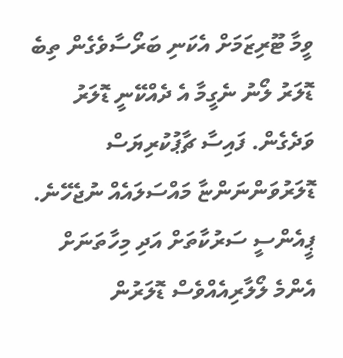ވީމާ ޓޫރިޒަމަށް އެކަނި ބަރޯސާވެގެން ތިބެ ޑޮލަރު ލޯނު ނެގީމާ އެ ދެއްކޭނީ ޑޮލަރު ވަދެގެން. ފައިސާ ޗާޕުކުރިޔަސް ޑޮލަރުވަންނަންޏާ މައްސަލައެއް ނުޖެހޭނެ. ޕީއެންސީ ސަރުކާތަށް އަދި މިހާތަނަށް އެންމެ ލޯލާރިއެއްވެސް ޑޮލަރުން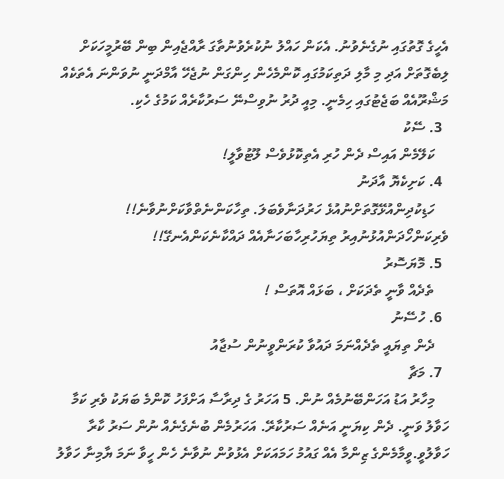އެހީގެ ގޮތުގައި ނުގެނެވުނު. އެކަން ހައްލު ނުކުރެވުނުތާގަ ރާއްޖެއިން ބިން ބޭރުމީހަކަށް ލިބެގޮތަށް އަދި މި މާލި ދަތިކަމުގައި ކޮންމެހެން ހިންގަން ނުޖެހޭ އާމްދަނީ ނުވަންނަ އެތަކެއް މަޝްރޫއެއް ބަޖެޓުގައި ހިމެނީ. މިއީ ދުރު ނުވިސްނޭ ސަރުކާރެއް ކަމުގެ ހެކި.
  3. ސޭކު
    ކަލޭމެން އައިސް ދެން ހުރި އެތިކޮޅުވެސް ލޫޓުވާލީ!
  4. ކަށިކެޔޮ އާދަނު
    ހަޑިކުދިންއުޅޭގޮތަށްނުއުޅެ ހަރުދަނާވެބަލަ. ތިހާކަންނެތްވާކަށްނުވާނެ!! ވެރިކަންހޯދަންއުޅުނުއިރު ތިޔަހުރިހާބަހަނާއެއް ދައްކާނެކަންއެނގޭ!!
  5. މޮޔަސޮރު
    ތެދެއް ވާނީ ތެދަކަށް ، ބަޅައް އޮތަސް !
  6. ހުސޭނު
    ދެން ތިޔައީ ތެދެއްނަމަ ދައުވާ ކުރަންވީނުން ސުޖާއު
  7. މަޗާ
    މިހާރު އަޑު އަހަންބޭނުމެއް ނުން. 5 އަހަރު ގެ ދިރާސާ އަށްފަހު ކޮންމެ ބަޔަކު ވެރި ކަމާ ހަވާލު ވަނީ. ދެން ކިޔަނީ އަނެއް ސަރުކާރޭ. އަހަރުމެން ބުނެގެނެއް ނުން ސަރު ކާރާ ހަވާލުވީ.ވީމާމެންގެ ޒިންމާ އެއް ގައުމު ހަމައަކަށް އެޅުވުން ނުވާނެ ހެން ހީވާ ނަމަ ޔާމިނާ ހަވާލު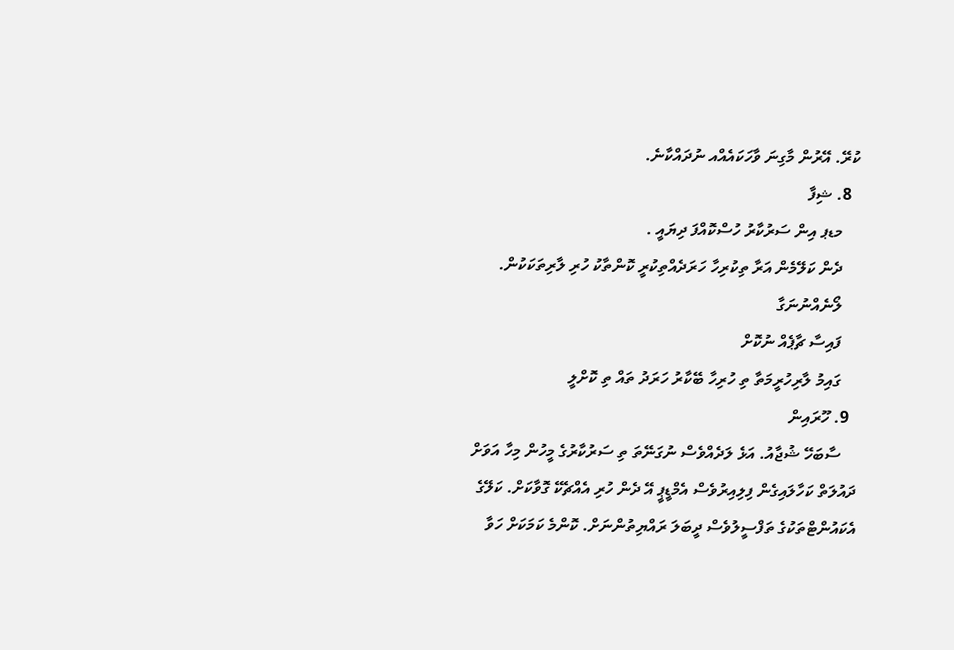ކުރޭ. އޭރުން މާގިނަ ވާހަކައެއްއ ނުދައްކާނެ.
  8. ޝިފާ
    މޑޕ އިން ސަރުކާރު ހުސްކޮއްފަ ދިޔައީ .
    ދެން ކަލޭމެން އަރާ ތިކުރިހާ ހަރަދެއްތިކުރީ ކޮންތާކު ހުރި ލާރިތަކަކުން.
    ލޯނެއްނުނަގާ
    ފައިސާ ޗާޕެއް ނުކޮށް
    ގައިމު ލާރިހުރީމަތާ ތި ހުރިހާ ބޭކާރު ހަރަދު ތައް ތި ކޮށްލީ
  9. ހޫރައިން
    ސާބަހޭ ޝުޖާއު. އަޅެ ލަދެއްވެސް ނުގަނޭތަ ތި ސަރުކާރުގެ މީހުން މިހާ އަވަށް ދައުލަތް ކަހާލައިގެން ފިލިއިރުވެސް އެމްޑީޕީ އޭ ދެން ހުރި އެއްޗެކޭ ގޮވާކަށް. ކަލޭގެ އެކައުންޓްތަކުގެ ތަފްސީލުވެސް ދީބަލަ ރައްޔިތުންނަށް. ކޮންމެ ކަމަކަށް ހަވާ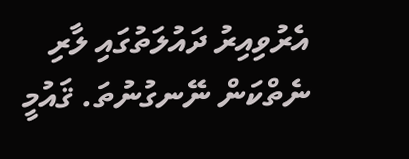އެރުވިއިރު ދައުލަތުގައި ލާރި ނެތްކަން ނޭނގުނުތަ. ޤައުމީ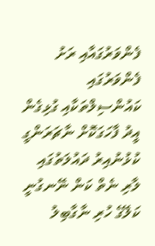ފެންވަރުގައާއި ރަށު ފެންވަރުގައި ކައުންސިލްތަކާއި ގުޅިގެން އީދު ފާހަގަކޮށް ނާޗަރަންގީ ކުޅުނުއިރު ދައުލަތުގައި ލާރި ނެތް ކަން ނޭނގުނީ ކަލޭގެ ހުރި ނާގާބިލު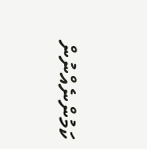ކަމުންނެއްނުން